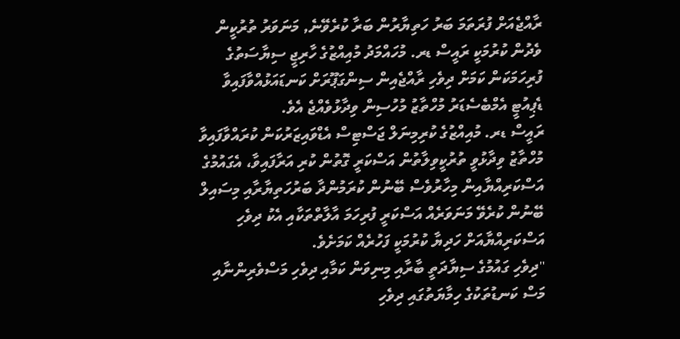ރާއްޖެއަށް ފުރަތަމަ ބަރު ހަތިޔާރުން ބަރާ ކުރެވޭނެ, މަނަވަރު ތުރުކީން ވެދުން ކުރުމަކީ ރައީސް ޑރ. މުހައްމަދު މުއިއްޒުގެ ހާރިޖީ ސިޔާސަތުގެ ފުރިހަމަކަން ކަމަށް ދިވެހި ރާއްޖެއިން ސިންގަޕޫރަށް ކަނޑައަޅުއްވާފައިވާ ޑެޕިއުޓީ އެމްބެސެޑަރު މުހްތާޒު މުހުސިން ވިދާޅުވެއްޖެ އެވެ.
ރައީސް ޑރ. މުއިއްޒުގެ ކުރިމިނަލް ޖަސްޓިސް އެޑްވައިޒަރުކަން ކުރައްވާފައިވާ މުހްތާޒު ވިދާޅުވީ ތުރުކީވިލާތުން އަސްކަރީ ގޮތުން ކުރި އަރާފައިވާ، އެގައުމުގެ އަސްކަރިއްޔާއިން މިހާރުވެސް ބޭނުން ކުރަމުންދާ ބަރުހަތިޔާރާއި މިސައިލް ބޭނުން ކުރެވޭ މަނަވަރެއް އަސްކަރީ ފުރިހަމަ އާލާތްތަކާއި އެކު ދިވެހި އަސްކަރިއްޔާއަށް ހަދިޔާ ކުރުމަކީ ފަހުރެއް ކަމަށެވެ.
"ދިވެހި ގައުމުގެ ސިޔާދަތީ ބާރާއި މިނިވަން ކަމާއި ދިވެހި މަސްވެރިންނާއި މަސް ކަނޑުތަކުގެ ހިމާޔަތުގައި ދިވެހި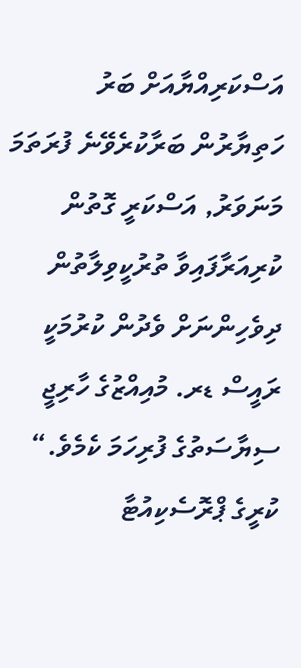އަސްކަރިއްޔާއަށް ބަރު ހަތިޔާރުން ބަރާކުރެވޭނެ ފުރަތަމަ މަނަވަރު, އަސްކަރީ ގޮތުން ކުރިއަރާފައިވާ ތުރުކީވިލާތުން ދިވެހިންނަށް ވެދުން ކުރުމަކީ ރައީސް ޑރ. މުއިއްޒުގެ ހާރިޖީ ސިޔާސަތުގެ ފުރިހަމަ ކެމެވެ.“ ކުރީގެ ޕްރޮސެކިއުޓާ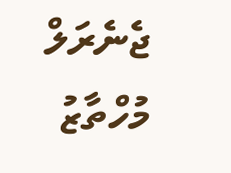ޖެނެރަލް މުހްތާޒު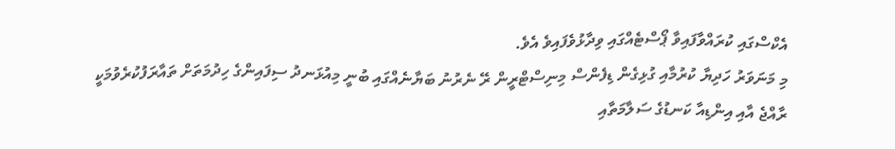އެކްސްގައި ކުރައްވާފައިވާ ޕޯސްޓެއްގައި ވިދާޅުވެފައިވެ އެވެ.
މި މަނަވަރު ހަދިޔާ ކުރުމާއި ގުޅިގެން ޑިފެންސް މިނިސްޓްރީން ރޭ ނެރުނު ބަޔާނެއްގައި ބުނީ މިއުޅަނދު ސިފައިންގެ ހިދުމަތަށް ތައާރަފުކުރެވުމަކީ ރާއްޖެ އާއި އިންޑިއާ ކަނޑުގެ ސަލާމަތާއި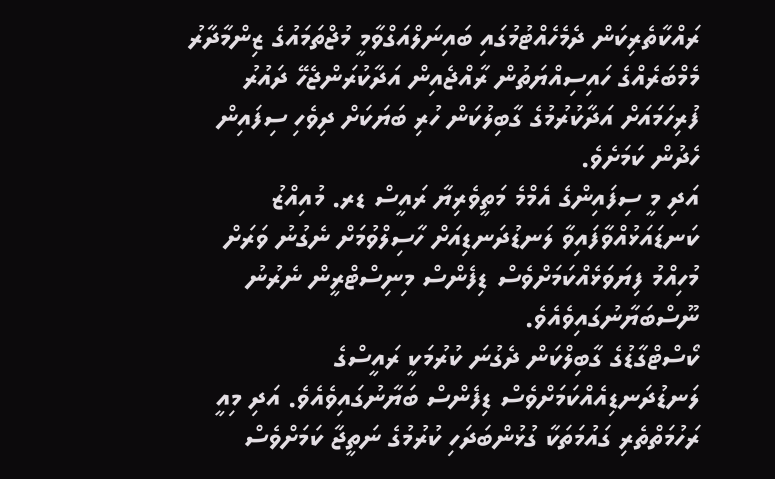ރައްކާތެރިކަން ދެމެހެއްޓުމުގައި ބައިނަލްއަގްވާމީ މުޖްތަމައުގެ ޒިންމާދާރު މެމްބަރެއްގެ ހައިސިއްޔަތުން ރާއްޖެއިން އަދާކުރަންޖެހޭ ދައުރު ފުރިހަމައަށް އަދާކުރުމުގެ ގާބިލުކަން ހުރި ބަޔަކަށް ދިވެހި ސިފައިން ހެދުން ކަމަށެވެ.
އަދި މީ ސިފައިންގެ އެމްމެ މަތީވެރިޔާ ރައީސް ޑރ. މުއިއްޒު ކަނޑައަޅުއްވާފައިވާ ލަނޑުދަނޑިއަށް ހާސިލްވުމަށް ނެގުނު ވަރަށް މުހިއްމު ފިޔަވަޅެއްކަމަށްވެސް ޑިފެންސް މިނިސްޓްރީން ނެރުނު ނޫސްބަޔާނުގައިވެއެވެ.
ކޯސްޓްގާޑުގެ ގާބިލްކަން ދެގުނަ ކުރުމަކީ ރައީސްގެ ލަނޑުދަނޑިއެއްކަމަށްވެސް ޑިފެންސް ބަޔާނުގައިވެއެވެ. އަދި މިއީ ރަހުމަތްތެރި ގައުމަތަކާ ގުޅުންބަދަހި ކުރުމުގެ ނަތީޖާ ކަމަށްވެސް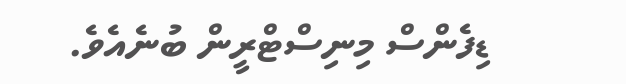ޑިފެންސް މިނިސްޓްރީން ބުނެއެވެ.